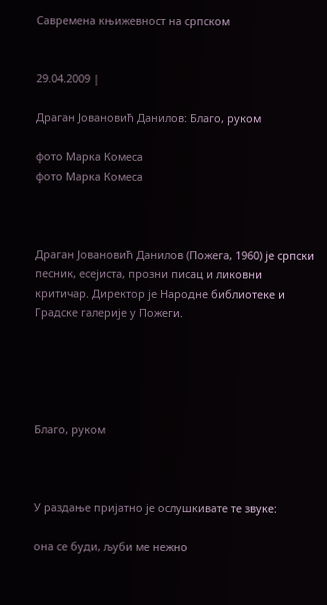Савремена књижевност на српском


29.04.2009 |

Драган Јовановић Данилов: Благо, руком

фото Марка Комеса
фото Марка Комеса



Драган Јовановић Данилов (Пожега, 1960) је српски песник, есејиста, прозни писац и ликовни критичар. Директор је Народне библиотеке и Градске галерије у Пожеги.





Благо, руком



У раздање пријатно је ослушкивате те звуке:

она се буди, љуби ме нежно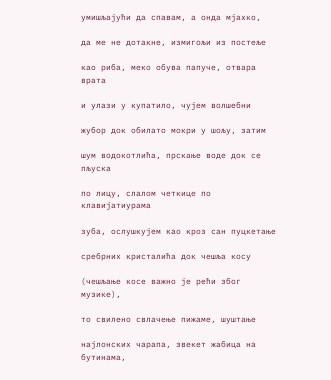умишљајући да спавам, а онда мјахко,

да ме не дотакне, измигољи из постеље

као риба, меко обува папуче, отвара врата

и улази у купатило, чујем волшебни

жубор док обилато мокри у шољу, затим

шум водокотлића, прскање воде док се пљуска

по лицу, слалом четкице по клавијатиурама

зуба, ослушкујем као кроз сан пуцкетање

сребрних кристалића док чешља косу

(чешљање косе важно је рећи због музике),

то свилено свлачење пижаме, шуштање

најлонских чарапа, звекет жабица на бутинама,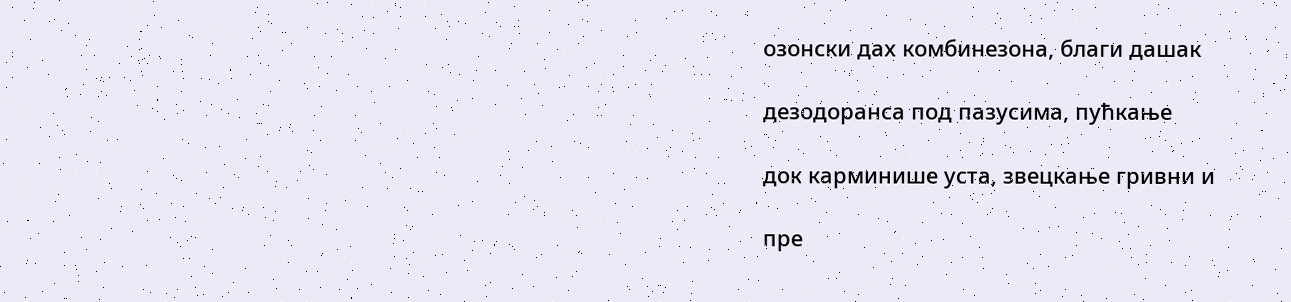озонски дах комбинезона, благи дашак

дезодоранса под пазусима, пућкање

док карминише уста, звецкање гривни и

пре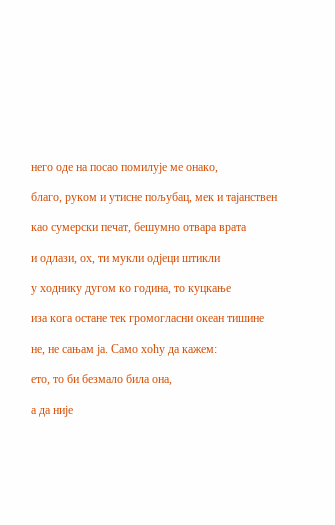него оде на посао помилује ме онако,

благо, руком и утисне пољубац, мек и тајанствен

као сумерски печат, бешумно отвара врата

и одлази, ох, ти мукли одјеци штикли

у ходнику дугом ко година, то куцкање

иза кога остане тек громогласни океан тишине

не, не сањам ја. Само хоћу да кажем:

ето, то би безмало била она,

а да није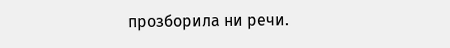прозборила ни речи.